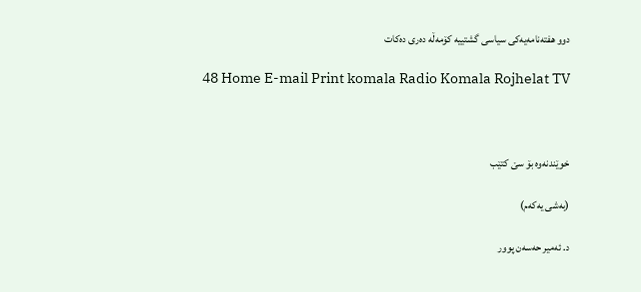دوو هفته‌نامه‌یه‌کی سیاسی گشتییه‌ کۆمه‌ڵه‌ ده‌ری ده‌کات

48 Home E-mail Print komala Radio Komala Rojhelat TV



خوێندنه‌وه‌ بۆ سێ‌ كتێب

(به‌شی یه‌كه‌م)

د. ئه‌میر حه‌سه‌ن پوور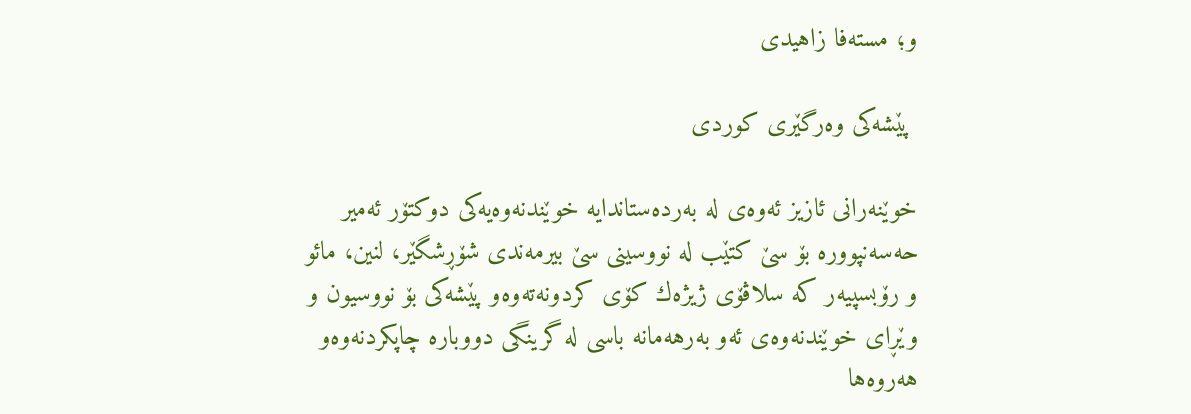و؛ مسته‌فا زاهیدی‌

 پێشه‌كی‌ وه‌رگێری‌ كوردی‌

خوێنه‌رانی‌ ئازیز ئه‌وه‌ی‌ له‌ به‌رده‌ستاندایه‌ خوێندنه‌وه‌یه‌كی‌ دوكتۆر ئه‌میر حه‌سه‌نپووره‌ بۆ سێ كتێب له‌ نووسینی‌ سێ‌ بیرمه‌ندی شۆڕشگێر، لنین، مائو و رۆبسپیه‌ر كه‌ سلاڤۆی‌ ژیژه‌ك كۆی‌ كردونه‌ته‌وه‌و پێشه‌كی‌ بۆ نووسیون و وێڕای‌ خوێندنه‌وه‌ی‌ ئه‌و به‌رهه‌مانه‌ باسی له‌ گرینگی‌ دووباره‌ چاپكردنه‌وه‌و هه‌روه‌ها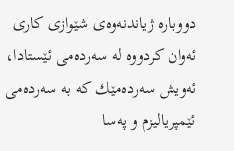دووباره‌ ژیاندنه‌وه‌ی‌ شێوازی‌ كاری‌ ئه‌وان كردووه‌ له‌ سه‌رده‌می‌ ئێستادا، ئه‌ویش سه‌رده‌مێك كه‌ به‌ سه‌رده‌می‌ ئێمپریالیزم و په‌سا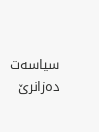سیاسه‌ت ده‌زانرێ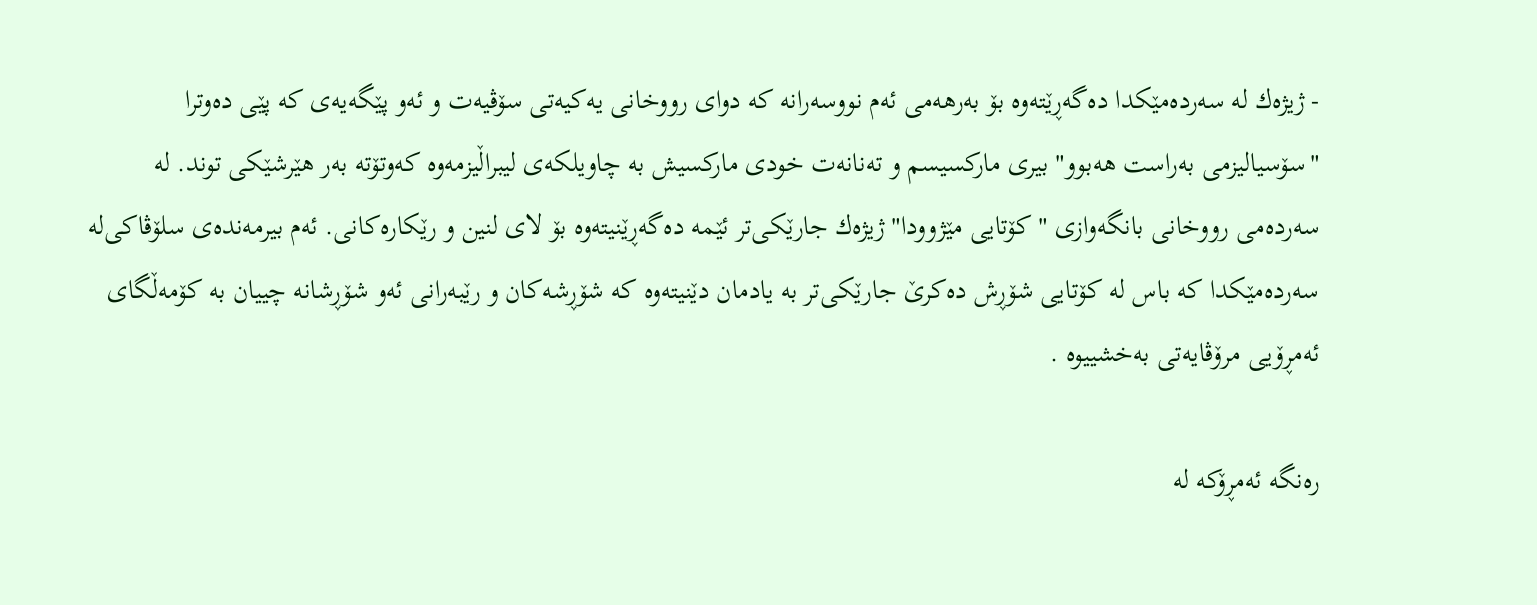- ژیژه‌ك له‌ سه‌رده‌مێكدا ده‌گه‌ڕێته‌وه‌ بۆ به‌رهه‌می‌ ئه‌م نووسه‌رانه‌ كه‌ دوای‌ رووخانی‌ یه‌كیه‌تی‌ سۆڤیه‌ت و ئه‌و پێگه‌یه‌ی‌ كه‌ پێی ده‌وترا "سۆسیالیزمی‌ به‌راست هه‌بوو" بیری‌ ماركسیسم و ته‌نانه‌ت خودی‌ ماركسیش به‌ چاویلكه‌ی‌ لیبراڵیزمه‌وه‌ كه‌وتۆته‌ به‌ر هێرشێكی‌ توند. له‌ سه‌رده‌می‌ رووخانی‌ بانگه‌وازی‌ "كۆتایی مێژوودا" ژیژه‌ك جارێكی‌تر ئێمه‌ ده‌گه‌ڕێنیته‌وه‌ بۆ لای‌ لنین و رێكاره‌كانی‌. ئه‌م بیرمه‌نده‌ی‌ سلۆڤاكی‌له‌ سه‌رده‌مێكدا كه‌ باس له‌ كۆتایی شۆڕش ده‌كرێ‌ جارێكی‌تر به‌ یادمان دێنیته‌وه‌ كه‌ شۆڕشه‌كان و رێبه‌رانی‌ ئه‌و شۆڕشانه‌ چییان به‌ كۆمه‌ڵگای‌ ئه‌مڕۆیی مرۆڤایه‌تی‌ به‌خشییوه‌ .

ره‌نگه‌ ئه‌مڕۆكه‌ له‌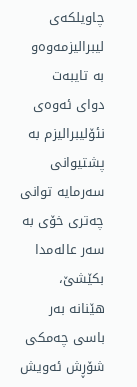چاویلكه‌ی‌ لیبرالیزمه‌وه‌و به‌ تایبه‌ت دوای‌ ئه‌وه‌ی‌ نئۆلیبرالیزم به‌ پشتیوانی‌ سه‌رمایه‌ توانی‌ چه‌تری خۆی‌ به‌ سه‌ر عاله‌مدا بكێشێ، هێنانه‌ به‌ر باسی چه‌مكی‌ شۆڕش ئه‌ویش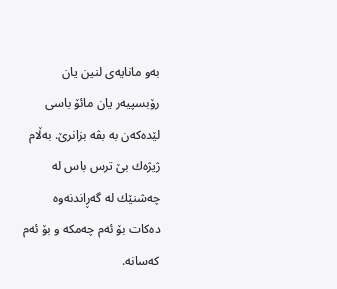به‌و مانایه‌ی‌ لنین یان رۆبسپیه‌ر یان مائۆ باسی لێده‌كه‌ن به‌ بڤه‌ بزانرێ‌. به‌ڵام ژیژه‌ك بێ ترس باس له‌ چه‌شنێك له‌ گه‌ڕاندنه‌وه‌ ده‌كات بۆ ئه‌م چه‌مكه‌ و بۆ ئه‌م كه‌سانه‌.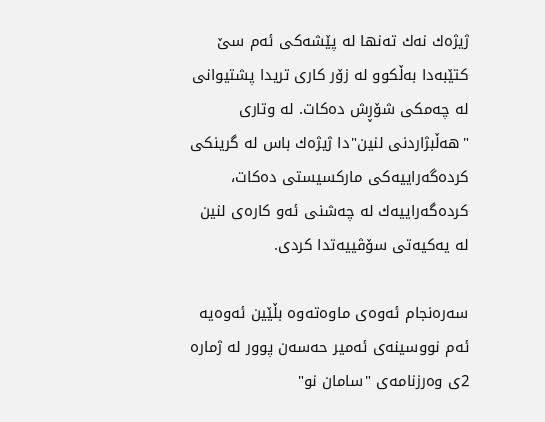ژیژه‌ك نه‌ك ته‌نها له‌ پێشه‌كی‌ ئه‌م سێ كتێبه‌دا به‌ڵكوو له‌ زۆر كاری‌ تریدا پشتیوانی‌ له‌ چه‌مكی‌ شۆڕش ده‌كات. له‌ وتاری‌ "هه‌ڵبژاردنی‌ لنین"دا ژیژه‌ك باس له‌ گرینكی‌ كرده‌گه‌راییه‌كی‌ ماركسیستی‌ ده‌كات، كرده‌گه‌راییه‌ك له‌ چه‌شنی‌ ئه‌و كاره‌ی‌ لنین له‌ یه‌كیه‌تی‌ سۆڤییه‌تدا كردی‌.

سه‌ره‌نجام ئه‌وه‌ی‌ ماوه‌ته‌وه‌ بڵێین ئه‌وه‌یه‌ ئه‌م نووسینه‌ی‌ ئه‌میر حه‌سه‌ن پوور له‌ ژماره‌ 2ی‌ وه‌رزنامه‌ی‌ "سامان نو"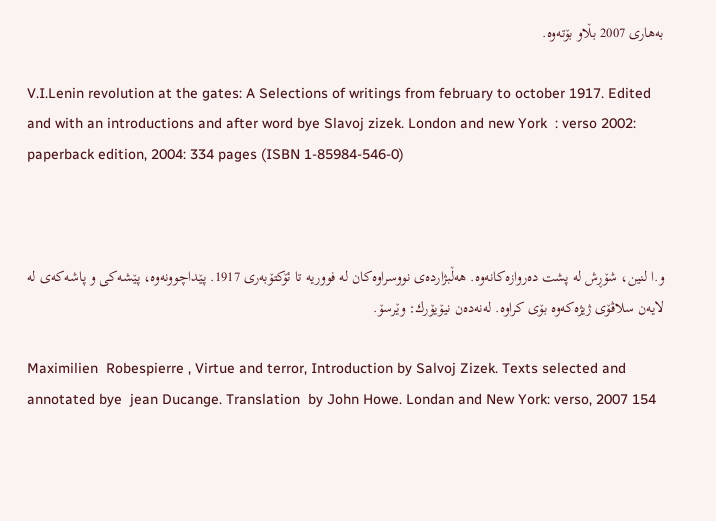به‌هاری‌ 2007 بڵاو بۆته‌وه‌.

V.I.Lenin revolution at the gates: A Selections of writings from february to october 1917. Edited and with an introductions and after word bye Slavoj zizek. London and new York  : verso 2002: paperback edition, 2004: 334 pages (ISBN 1-85984-546-0)



و.ا لنین، شۆڕش له‌ پشت ده‌روازه‌كانه‌وه‌. هه‌ڵبژارده‌ی‌ نووسراوه‌كان له‌ فووریه‌ تا ئۆكتۆبه‌ری‌ 1917. پێداچوونه‌وه‌، پێشه‌كی‌ و پاشه‌كه‌ی‌ له‌ لایه‌ن سلاڤۆی‌ ژیژه‌كه‌وه‌ بۆی‌ كراوه‌. له‌نه‌ده‌ن نیۆیۆرك: وێرسۆ.

Maximilien  Robespierre , Virtue and terror, Introduction by Salvoj Zizek. Texts selected and annotated bye  jean Ducange. Translation  by John Howe. Londan and New York: verso, 2007 154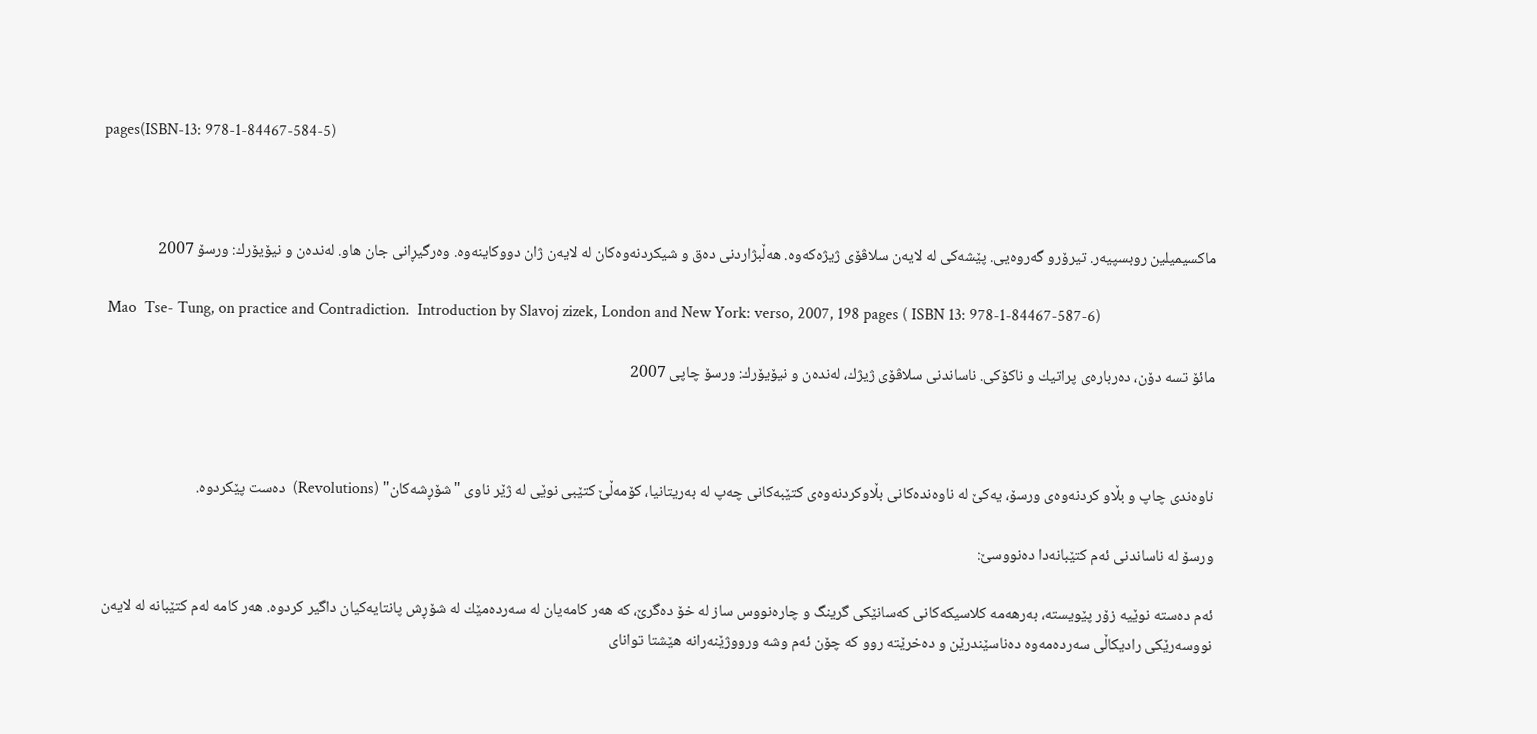pages(ISBN-13: 978-1-84467-584-5)



ماكسیمیلین روبسپیه‌ر. تیرۆرو گه‌روه‌یی. پێشه‌كی‌ له‌ لایه‌ن سلاڤۆی‌ ژیژه‌كه‌وه‌. هه‌ڵبژاردنی‌ ده‌ق و شیكردنه‌وه‌كان له‌ لایه‌ن ژان دووكاینه‌وه‌. وه‌رگیڕانی‌ جان هاو. له‌نده‌ن و نیۆیۆرك: ورسۆ 2007

 Mao  Tse- Tung, on practice and Contradiction.  Introduction by Slavoj zizek, London and New York: verso, 2007, 198 pages ( ISBN 13: 978-1-84467-587-6)

مائۆ تسه‌ دۆن، ده‌رباره‌ی‌ پراتیك و ناكۆكی. ناساندنی‌ سلاڤۆی‌ ژیژك، له‌نده‌ن و نیۆیۆرك: ورسۆ چاپی‌ 2007



ناوه‌ندی‌ چاپ و بڵاو كردنه‌وه‌ی‌ ورسۆ، یه‌كێ له‌ ناوه‌نده‌كانی بڵاوكردنه‌وه‌ی كتێبه‌كانی‌ چه‌پ له‌ به‌ریتانیا، كۆمه‌ڵێ‌ كتێبی نوێی له‌ ژێر ناوی‌ "شۆڕشه‌كان" (Revolutions)  ده‌ست پێكردوه‌.

ورسۆ له‌ ناساندنی‌ ئه‌م كتێبانه‌دا ده‌نووسێ:

ئه‌م ده‌سته‌ نوێیه‌ زۆر پێویسته‌، به‌رهه‌مه‌ كلاسیكه‌كانی‌ كه‌سانێكی‌ گرینگ و چاره‌نووس ساز له‌ خۆ ده‌گرێ‌، كه‌ هه‌ر كامه‌یان له‌ سه‌رده‌مێك له‌ شۆڕش پانتایه‌كیان داگیر كردوه‌. هه‌ر كامه‌ له‌م كتێبانه‌ له‌ لایه‌ن نووسه‌رێكی‌ رادیكاڵی‌ سه‌رده‌مه‌وه‌ ده‌ناسێندرێن و ده‌خرێته‌ روو كه‌ چۆن ئه‌م وشه‌ ورووژێنه‌رانه‌ هێشتا توانای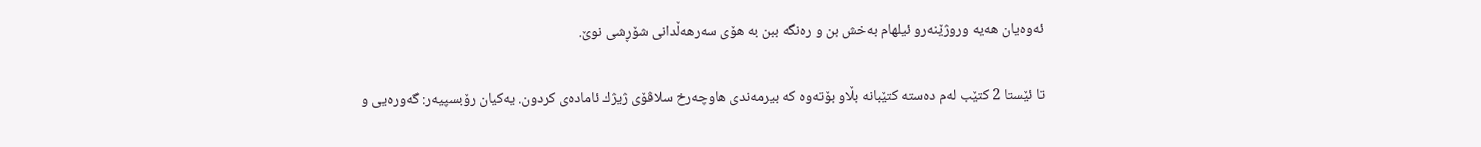ئه‌وه‌یان هه‌یه‌ وروژێنه‌رو ئیلهام به‌خش بن و ره‌نگه‌ ببن به‌ هۆی‌ سه‌رهه‌ڵدانی‌ شۆڕشی نوێ.

تا ئێستا 2 كتێب له‌م ده‌سته‌ كتێبانه‌ بڵاو بۆته‌وه‌ كه‌ بیرمه‌ندی‌ هاوچه‌رخ سلاڤۆی‌ ژیژك ئاماده‌ی‌ كردون. یه‌كیان رۆبسپیه‌ر: گه‌وره‌یی و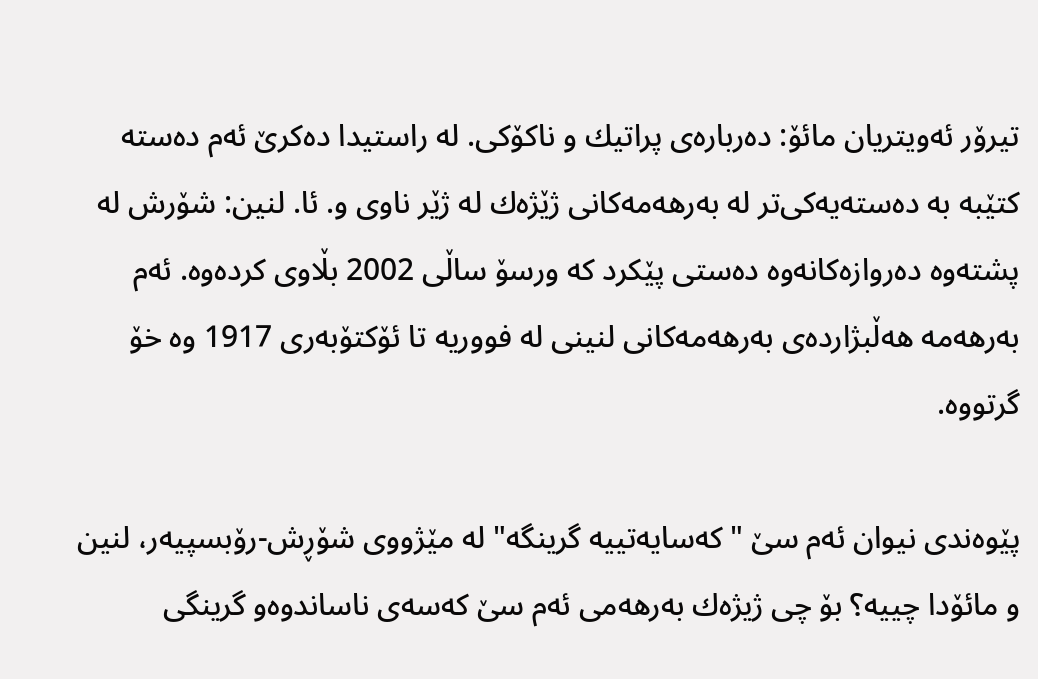تیرۆر ئه‌ویتریان مائۆ: ده‌رباره‌ی‌ پراتیك ‌و ناكۆكی. له‌ راستیدا ده‌كرێ‌ ئه‌م ده‌سته‌ كتێبه‌ به‌ ده‌سته‌یه‌كی‌تر له‌ به‌رهه‌مه‌كانی‌ ژێژه‌ك له‌ ژێر ناوی‌ و. ئا. لنین: شۆرش له‌ پشته‌وه‌ ده‌روازه‌كانه‌وه‌ ده‌ستی‌ پێكرد كه‌ ورسۆ ساڵی‌ 2002 بڵاوی‌ كرده‌وه‌. ئه‌م به‌رهه‌مه‌ هه‌ڵبژارده‌ی‌ به‌رهه‌مه‌كانی‌ لنینی‌ له‌ فووریه‌ تا ئۆكتۆبه‌ری‌ 1917 وه‌ خۆ گرتووه‌.

پێوه‌ندی‌ نیوان ئه‌م سێ "كه‌سایه‌تییه‌ گرینگه‌" له‌ مێژووی‌ شۆڕش-رۆبسپیه‌ر، لنین و مائۆدا چییه‌؟ بۆ چی ژیژه‌ك به‌رهه‌می‌ ئه‌م سێ كه‌سه‌ی‌ ناساندوه‌و گرینگی‌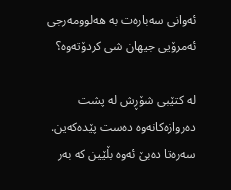ئه‌وانی‌ سه‌باره‌ت به‌ هه‌لوومه‌رجی‌ ئه‌مرۆیی جیهان شی كردۆته‌وه‌؟

له‌ كتێبی شۆڕش له‌ پشت ده‌روازه‌كانه‌وه‌ ده‌ست پێده‌كه‌ین. سه‌ره‌تا ده‌بێ ئه‌وه‌ بڵێین كه‌ به‌ر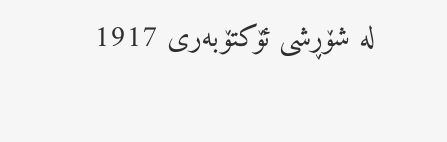له‌ شۆڕشی‌ ئۆكتۆبه‌ری‌ 1917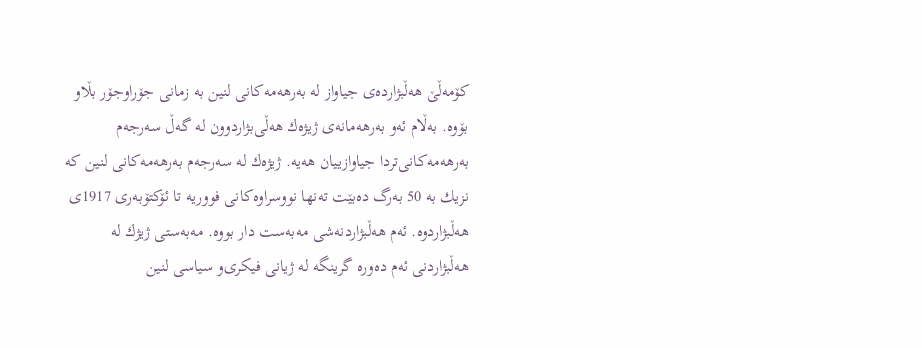كۆمه‌ڵێ‌ هه‌ڵبژارده‌ی‌ جیاواز له‌ به‌رهه‌مه‌كانی‌ لنین به‌ زمانی‌ جۆراوجۆر بڵاو بۆوه‌. به‌ڵام ئه‌و به‌رهه‌مانه‌ی‌ ژیژه‌ك هه‌ڵی‌بژاردوون له‌ گه‌ڵ سه‌رجه‌م به‌رهه‌مه‌كانی‌تردا جیاوازییان هه‌یه‌. ژیژه‌ك له‌ سه‌رجه‌م به‌رهه‌مه‌كانی‌ لنین كه‌ نزیك به‌ 50 به‌رگ ده‌بێت ته‌نها نووسراوه‌كانی‌ فووریه‌ تا ئۆكتۆبه‌ری‌ 1917ی‌ هه‌ڵبژاردوه‌. ئه‌م هه‌ڵبژاردنه‌شی مه‌به‌ست دار بووه‌. مه‌به‌ستی‌ ژیژك له‌ هه‌ڵبژاردنی‌ ئه‌م ده‌وره‌ گرینگه‌ له‌ ژیانی‌ فیكری‌و سیاسی لنین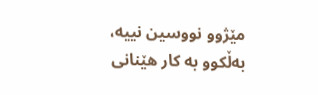مێژوو نووسین نییه‌، به‌ڵكوو به‌ كار هێنانی‌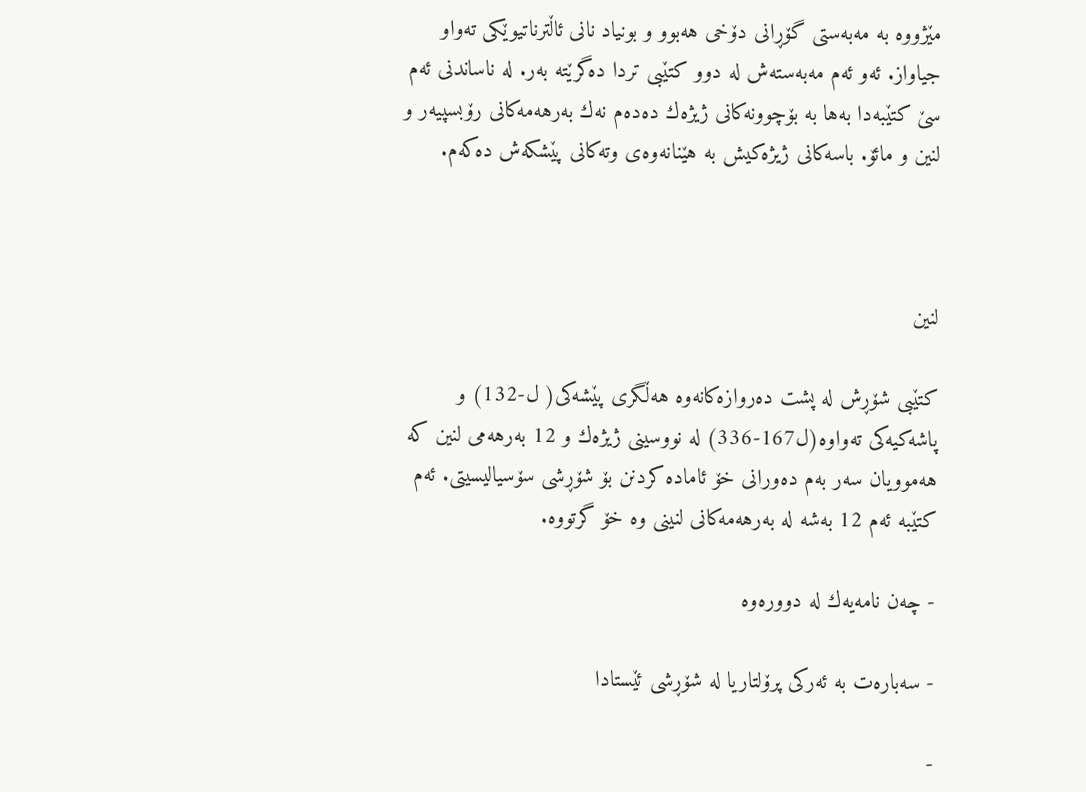مێژووه‌ به‌ مه‌به‌ستی‌ گۆڕانی‌ دۆخی‌ هه‌بوو و بونیاد نانی‌ ئاڵترناتیوێكی‌ ته‌واو جیاواز. ئه‌و ئه‌م مه‌به‌سته‌ش له‌ دوو كتێبی تردا ده‌گرێته‌ به‌ر. له‌ ناساندنی‌ ئه‌م سێ كتێبه‌دا به‌ها به‌ بۆچوونه‌كانی‌ ژیژه‌ك ده‌ده‌م نه‌ك به‌رهه‌مه‌كانی‌ رۆبسپیه‌ر و لنین و مائۆ. باسه‌كانی‌ ژیژه‌كیش به‌ هێنانه‌وه‌ی‌ وته‌كانی‌ پێشكه‌ش ده‌كه‌م.



لنین

كتێبی شۆڕش له‌ پشت ده‌روازه‌كانه‌وه‌ هه‌ڵگری پێشه‌كی( ل-132) و پاشه‌كیه‌كی‌ ته‌واوه‌(ل167-336) له‌ نووسینی‌ ژیژه‌ك و 12 به‌رهه‌می‌ لنین كه‌ هه‌موویان سه‌ر به‌م ده‌ورانی‌ خۆ ئاماده‌ كردنن بۆ شۆڕشی سۆسیالیسیتی‌. ئه‌م كتێبه‌ ئه‌م 12 به‌شه‌ له‌ به‌رهه‌مه‌كانی‌ لنینی‌ وه‌ خۆ گرتووه‌.

- چه‌ن نامه‌یه‌ك له‌ دووره‌وه‌

- سه‌باره‌ت به‌ ئه‌ركی‌ پرۆلتاریا له‌ شۆڕشی ئێستادا

-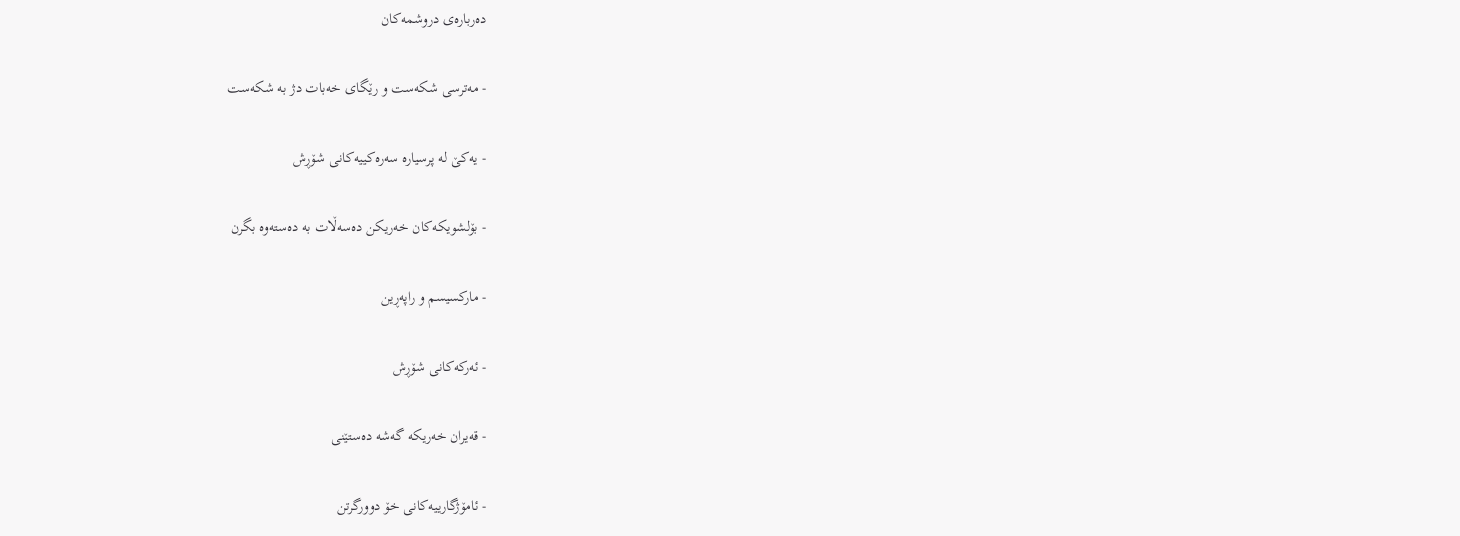ده‌رباره‌ی‌ دروشمه‌كان

- مه‌ترسی شكه‌ست و رێگای‌ خه‌بات دژ به‌ شكه‌ست

- یه‌كێ‌ له‌ پرسیاره‌ سه‌ره‌كییه‌كانی‌ شۆڕش

- بۆلشویكه‌كان خه‌ریكن ده‌سه‌ڵات به‌ ده‌سته‌وه‌ بگرن

- ماركسیسم و راپه‌ڕین

- ئه‌ركه‌كانی‌ شۆڕش

- قه‌یران خه‌ریكه‌ گه‌شه‌ ده‌ستێنی‌

- ئامۆژگارییه‌كانی‌ خۆ دوورگرتن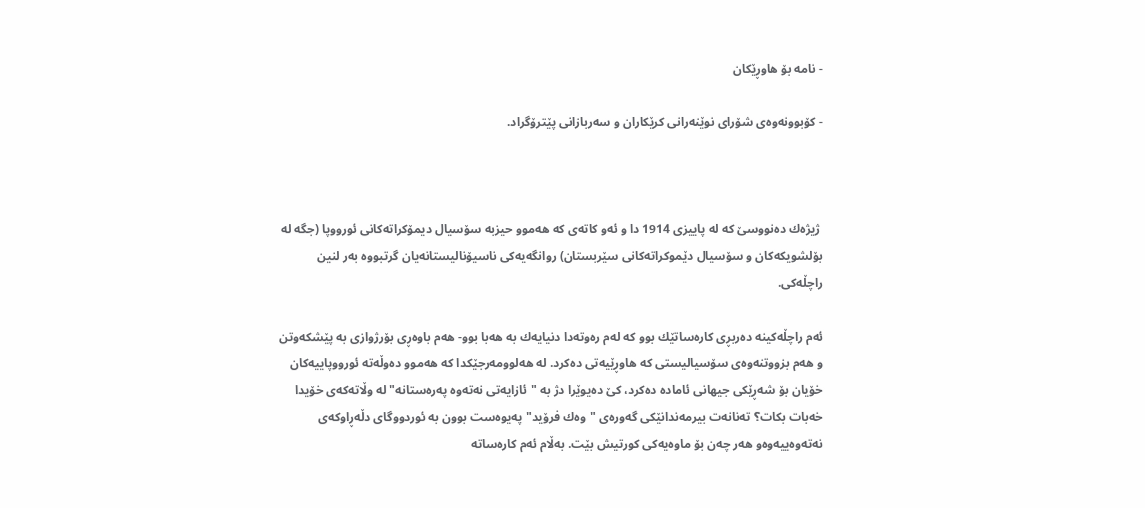- نامه‌ بۆ هاوڕێكان

- كۆبوونه‌وه‌ی‌ شۆرای‌ نوێنه‌رانی‌ كرێكاران و سه‌ربازانی‌ پێترۆگراد.



 ژیژه‌ك ده‌نووسێ كه‌ له‌ پاییزی‌ 1914 دا و ئه‌و كاته‌ی‌ كه‌ هه‌موو حیزبه‌ سۆسیال دیمۆكراته‌كانی‌ ئورووپا (جگه‌ له‌ بۆلشویكه‌كان و سۆسیال دێموكراته‌كانی‌ سێربستان) روانگه‌یه‌كی‌ ناسیۆنالیستانه‌یان گرتبووه‌ به‌ر لنین راچڵه‌كی‌.

ئه‌م راچڵه‌كینه‌ ده‌ربڕی كاره‌ساتێك بوو كه‌ له‌م ره‌وته‌دا دنیایه‌ك به‌ هه‌با بوو- هه‌م باوه‌ڕی‌ بۆرژوازی‌ به‌ پێشكه‌وتن و هه‌م بزووتنه‌وه‌ی‌ سۆسیالیستی‌ كه‌ هاوڕێیه‌تی‌ ده‌كرد. له‌ هه‌لوومه‌رجێكدا كه‌ هه‌موو ده‌وڵه‌ته‌ ئورووپاییه‌كان خۆیان بۆ شه‌ڕێكی‌ جیهانی‌ ئاماده‌ ده‌كرد، كێ‌ ده‌یوێرا دژ به‌ "ئازایه‌تی‌ نه‌ته‌وه‌ په‌ره‌ستانه‌" له‌ وڵاته‌كه‌ی‌ خۆیدا خه‌بات بكات؟ ته‌نانه‌ت بیرمه‌ندانێكی‌ گه‌وره‌ی‌ "وه‌ك فرۆید" په‌یوه‌ست بوون به‌ ئوردووگای‌ دڵه‌ڕاوكه‌ی‌ نه‌ته‌وه‌ییه‌وه‌و هه‌ر چه‌ن بۆ ماوه‌یه‌كی‌ كورتیش بێت. به‌ڵام ئه‌م كاره‌ساته‌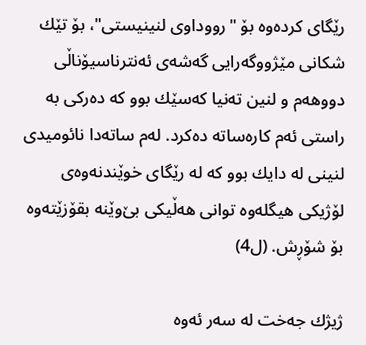رێگای‌ كرده‌وه‌ بۆ "رووداوی‌ لنینیستی"، بۆ تێك شكانی‌ مێژووگه‌رایی گه‌شه‌ی‌ ئه‌نترناسیۆناڵی‌ دووهه‌م و لنین ته‌نیا كه‌سێك بوو كه‌ ده‌ركی‌ به‌ راستی‌ ئه‌م كاره‌ساته‌ ده‌كرد. له‌م ساته‌دا نائومیدی‌ لنینی‌ له‌ دایك بوو كه‌ له‌ رێگای‌ خوێندنه‌وه‌ی‌ لۆژیكی‌ هیگله‌وه‌ توانی‌ هه‌ڵیكی‌ بێ‌وێنه‌ بقۆزێته‌وه‌ بۆ شۆڕش. (ل4)

ژیژك جه‌خت له‌ سه‌ر ئه‌وه‌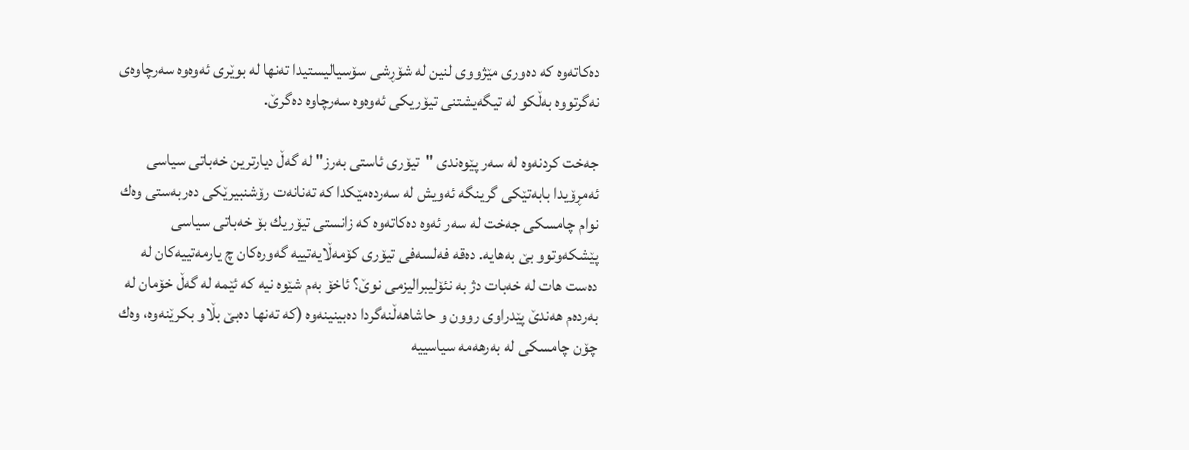ده‌كاته‌وه‌ كه‌ ده‌وری‌ مێژووی‌ لنین له‌ شۆڕشی سۆسیالیستیدا ته‌نها له‌ بوێری‌ ئه‌وه‌وه‌ سه‌رچاوه‌ی‌ نه‌گرتووه‌ به‌ڵكو له‌ تیگه‌یشتنی‌ تیۆریكی‌ ئه‌وه‌وه‌ سه‌رچاوه‌ ده‌گرێ‌.

جه‌خت كردنه‌وه‌ له‌ سه‌ر پێوه‌ندی‌ "تیۆری‌ ئاستی‌ به‌رز" له‌ گه‌ڵ دیارترین خه‌باتی‌ سیاسی‌ ئه‌مڕۆیدا بابه‌تێكی‌ گرینگه‌ ئه‌ویش له‌ سه‌رده‌مێكدا كه‌ ته‌نانه‌ت رۆشنبیرێكی‌ ده‌ربه‌ستی‌ وه‌ك نوام چامسكی‌ جه‌خت له‌ سه‌ر ئه‌وه‌ ده‌كاته‌وه‌ كه‌ زانستی‌ تیۆریك بۆ خه‌باتی‌ سیاسی پێشكه‌وتوو بێ به‌هایه‌. ده‌قه‌ فه‌لسه‌فی تیۆری كۆمه‌ڵایه‌تییه‌ گه‌وره‌كان چ یارمه‌تییه‌كان له‌ ده‌ست هات له‌ خه‌بات دژ به‌ نئۆلیبرالیزمی‌ نوێ‌؟ ئاخۆ به‌م شێوه‌ نیه‌ كه‌ ئێمه‌ له‌ گه‌ڵ‌ خۆمان له‌ به‌رده‌م هه‌ندێ‌ پێدراوی‌ روون و حاشاهه‌ڵنه‌گردا ده‌بینینه‌وه‌ (كه‌ ته‌نها ده‌بێ‌ بڵاو بكرێنه‌وه‌، وه‌ك چۆن چامسكی‌ له‌ به‌رهه‌مه‌ سیاسییه‌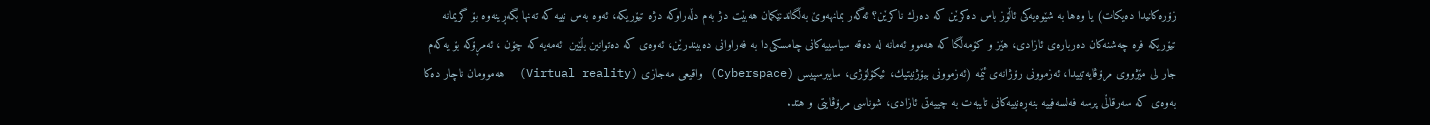زۆره‌كانیدا ده‌یكات) یا وه‌ها به‌ شێوه‌یه‌كی‌ ئاڵۆز باس ده‌كرێن كه‌ ده‌رك ناكرێن؟ ئه‌گه‌ر بمانهه‌وێ‌ به‌ڵگاندنێكمان هه‌بێت دژ به‌م دڵه‌راوكه‌ دژه‌ تیۆریكه‌، ئه‌وه‌ به‌س نییه‌ كه‌ ته‌نها بگه‌ڕینه‌وه‌ بۆ گریمانه‌ تیۆریكه‌ فره‌ چه‌شنه‌كان ده‌رباره‌ی‌ ئازادی‌، هێز و كۆمه‌ڵگا كه‌ هه‌موو ئه‌مانه‌ له‌ ده‌قه‌ سیاسییه‌كانی‌ چامسكی‌دا به‌ فه‌راوانی‌ ده‌بیندرێن، ئه‌وه‌ی‌ كه‌ ده‌توانین بڵێین  ئه‌مه‌یه‌ كه‌ چۆن ، ئه‌مڕۆكه‌ بۆ یه‌كه‌م جار لی‌ مێژووی‌ مرۆڤایه‌تییدا، ئه‌زموونی‌ رۆژانه‌ی‌ ئێمه‌ (ئه‌زموونی‌ بیۆژنیتیك، ئیكۆلۆژی‌، سایبرسپیس (Cyberspace) واقیعی‌ مه‌جازی‌ (Virtual reality)  هه‌موومان ناچار ده‌كا به‌وه‌ی‌ كه‌ سه‌رقاڵی‌ پرسه‌ فه‌لسه‌فییه‌ بنه‌ڕه‌نییه‌كانی‌ تایبه‌ت به‌ چییه‌تی‌ ئازادی‌، شوناسی مرۆڤایتی‌ و هتد.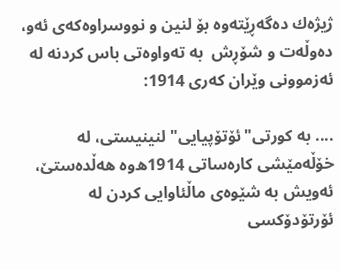ژیژه‌ك ده‌گه‌ڕێته‌وه‌ بۆ لنین و نووسراوه‌كه‌ی‌ ئه‌و، ده‌وڵه‌ت و شۆڕش  به‌ ته‌واوه‌تی‌ باس كردنه‌ له‌ ئه‌زموونی‌ وێران كه‌ری‌ 1914:

.... به‌ كورتی‌"ئۆتۆپیایی" لنینیستی‌، له‌ خۆڵه‌مێشی‌ كاره‌ساتی‌ 1914ه‌وه‌ هه‌ڵده‌ستێ‌، ئه‌ویش به‌ شێوه‌ی‌ ماڵئاوایی كردن له‌ ئۆرتۆدۆكسی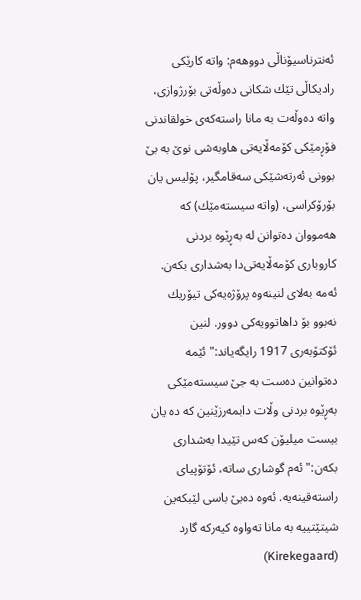ئه‌نترناسیۆناڵی‌ دووهه‌م: واته‌ كارێكی  رادیكاڵی‌ تێك شكانی‌ ده‌وڵه‌تی‌ بۆرژوازی‌، واته‌ ده‌وڵه‌ت به‌ مانا راسته‌كه‌ی خولقاندنی‌ فۆڕمێكی‌ كۆمه‌ڵایه‌تی‌ هاوبه‌شی نوێ به‌ بێ‌ بوونی‌ ئه‌رته‌شێكی‌ سه‌قامگیر، پۆلیس یان بۆرۆكراسی، (واته‌ سیسته‌مێك) كه‌ هه‌مووان ده‌توانن له‌ به‌ڕێوه‌ بردنی‌ كاروباری‌ كۆمه‌ڵایه‌تی‌دا به‌شداری‌ بكه‌ن. ئه‌مه‌ به‌لای‌ لنینه‌وه‌ پرۆژه‌یه‌كی‌ تیۆریك نه‌بوو بۆ داهاتوویه‌كی‌ دوور. لنین ئۆكتۆبه‌ری‌ 1917 رایگه‌یاند:" ئێمه‌ ده‌توانین ده‌ست به‌ جێ‌ سیسته‌مێكی به‌ڕێوه‌ بردنی‌ وڵات دابمه‌رزێنین كه‌ ده‌ یان بیست میلیۆن كه‌س تێیدا به‌شداری‌ بكه‌ن:" ئه‌م گوشاری‌ ساته‌، ئۆتۆپیای راسته‌قینه‌یه‌. ئه‌وه‌ ده‌بێ باسی لێبكه‌ین شیتێتییه‌ به‌ مانا ته‌واوه‌ كیه‌ركه‌ گارد (Kirekegaard)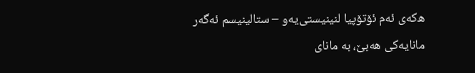ه‌كه‌ی‌ ئه‌م ئۆتۆپیا لنینیستی‌یه‌و – ستالینیسم ئه‌گه‌ر مانایه‌كی‌ هه‌بێ‌، به‌ مانای‌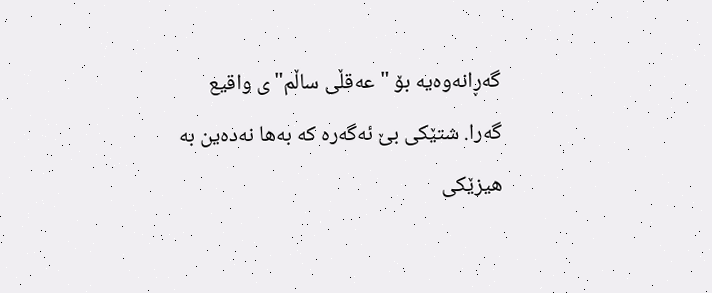گه‌ڕانه‌وه‌یه‌ بۆ "عه‌قڵی ساڵم"ی‌ واقیع گه‌را. شتێكی‌ بێ‌ ئه‌گه‌ره‌ كه‌ به‌ها نه‌ده‌ین به‌ هیزێكی‌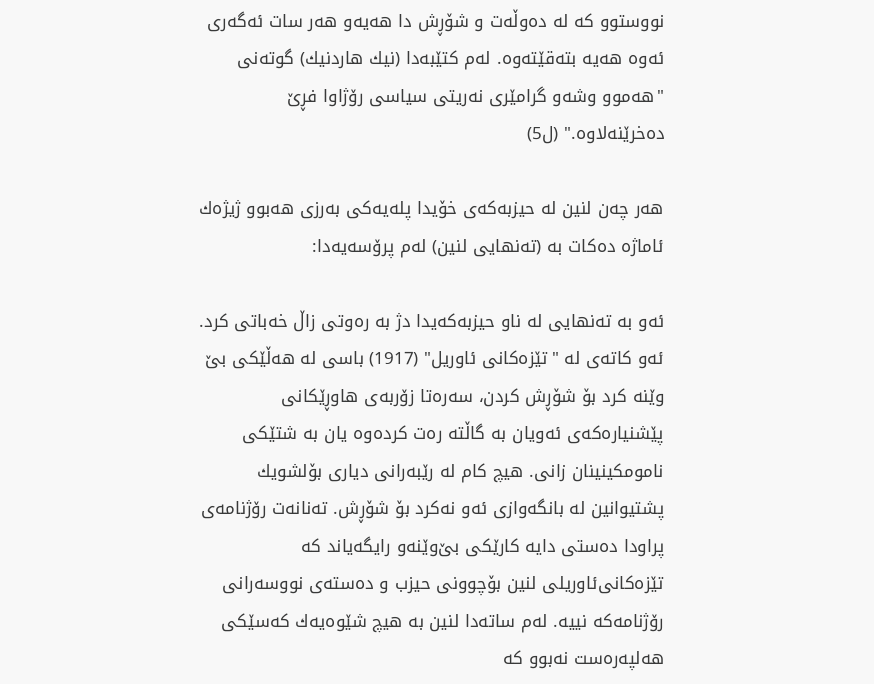نووستوو كه‌ له‌ ده‌وڵه‌ت و شۆڕش دا هه‌یه‌و هه‌ر سات ئه‌گه‌ری‌ ئه‌وه‌ هه‌یه‌ بته‌قێته‌وه‌. له‌م كتێبه‌دا (نیك هاردنیك) گوته‌نی‌ "هه‌موو وشه‌و گرامێری‌ نه‌ریتی‌ سیاسی رۆژاوا فڕێ‌ ده‌خرێنه‌لاوه‌." (ل5)

هه‌ر چه‌ن لنین له‌ حیزبه‌كه‌ی‌ خۆیدا پله‌یه‌كی‌ به‌رزی‌ هه‌بوو ژیژه‌ك ئاماژه‌ ده‌كات به‌ (ته‌نهایی لنین) له‌م پرۆسه‌یه‌دا:

ئه‌و به‌ ته‌نهایی له‌ ناو حیزبه‌كه‌یدا دژ به‌ ره‌وتی‌ زاڵ خه‌باتی‌ كرد. ئه‌و كاته‌ی‌ له‌ "تێزه‌كانی‌ ئاوریل" (1917) باسی له‌ هه‌ڵێكی‌ بێ وێنه‌ كرد بۆ شۆڕش كردن، سه‌ره‌تا زۆربه‌ی‌ هاوڕێكانی‌ پێشنیاره‌كه‌ی‌ ئه‌ویان به‌ گاڵته‌ ره‌ت كرده‌وه‌ یان به‌ شتێكی‌ نامومكینینان زانی‌. هیچ كام له‌ رێبه‌رانی‌ دیاری‌ بۆلشویك پشتیوانین له‌ بانگه‌وازی‌ ئه‌و نه‌كرد بۆ شۆڕش. ته‌نانه‌ت رۆژنامه‌ی‌ پراودا ده‌ستی‌ دایه‌ كارێكی‌ بێ‌وێنه‌و رایگه‌یاند كه‌ تێزه‌كانی‌ئاوریلی لنین بۆچوونی‌ حیزب و ده‌سته‌ی‌ نووسه‌رانی‌ رۆژنامه‌كه‌ نییه‌. له‌م ساته‌دا لنین به‌ هیچ شێوه‌یه‌ك كه‌سێكی‌ هه‌لپه‌ره‌ست نه‌بوو كه‌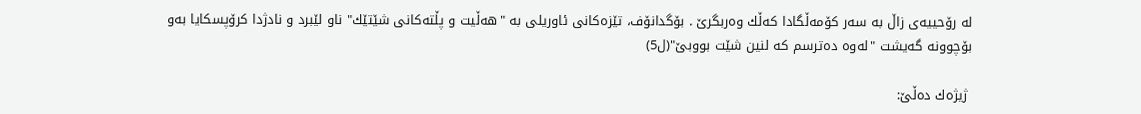له‌ رۆحییه‌ی‌ زاڵ به‌ سه‌ر كۆمه‌ڵگادا كه‌ڵك وه‌ربگرێ‌ . بۆگدانۆف، تێزه‌كانی‌ ئاوریلی به‌ "هه‌ڵیت و پڵته‌كانی‌ شێتێك" ناو لێبرد و نادژدا كرۆپسكایا به‌و بۆچوونه‌ گه‌یشت "له‌وه‌ ده‌ترسم كه‌ لنین شێت بووبێ"(ل5)

 ژیژه‌ك ده‌ڵێ‌: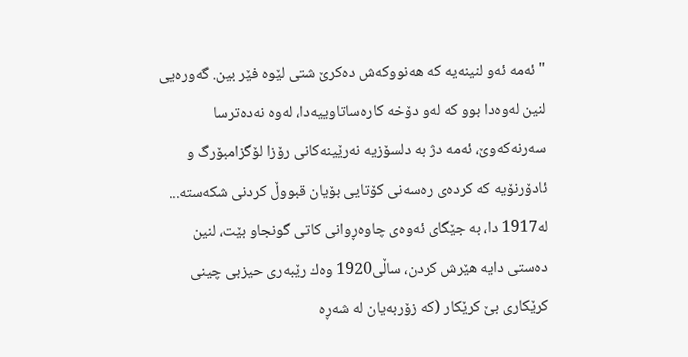" ئه‌مه‌ ئه‌و لنینه‌یه‌ كه‌ هه‌نووكه‌ش ده‌كرێ‌ شتی لێوه‌ فێر بین. گه‌وره‌یی لنین له‌وه‌دا بوو كه‌ له‌و دۆخه‌ كاره‌ساتاوییه‌دا، له‌وه‌ نه‌ده‌ترسا سه‌رنه‌كه‌وێ، ئه‌مه‌ دژ به‌ دلسۆزیه‌ نه‌رێینه‌كانی‌ رۆزا لۆگزامبۆرگ و ئادۆرنۆیه‌ كه‌ كرده‌ی‌ ره‌سه‌نی‌ كۆتایی بۆیان قبووڵ كردنی‌ شكه‌سته‌... له‌1917 دا، به‌ جێگای‌ ئه‌وه‌ی‌ چاوه‌ڕوانی‌ كاتی‌ گونجاو بێت، لنین ده‌ستی‌ دایه‌ هێرش كردن، ساڵی‌1920 وه‌ك رێبه‌ری‌ حیزبی چینی‌ كرێكاری‌ بێ كرێكار (كه‌ زۆربه‌یان له‌ شه‌ڕه‌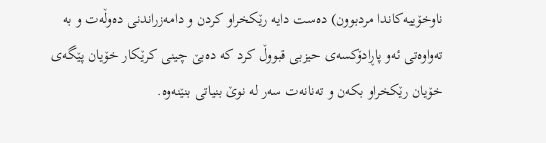ناوخۆییه‌كاندا مردبوون) ده‌ست دایه‌ رێكخراو كردن و دامه‌زراندنی‌ ده‌وڵه‌ت و به‌ ته‌واوه‌تی‌ ئه‌و پاڕادۆكسه‌ی‌ حیزبی قبووڵ كرد كه‌ ده‌بێ چینی‌ كرێكار خۆیان پێگه‌ی خۆیان رێكخراو بكه‌ن و ته‌نانه‌ت سه‌ر له‌ نوێ‌ بنیاتی‌ بنێنه‌وه‌.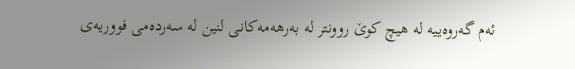ئه‌م گه‌روه‌ییه‌ له‌ هیچ كوێ‌ روونتر له‌ به‌رهه‌مه‌كانی‌ لنین له‌ سه‌رده‌می‌ فووریه‌ی‌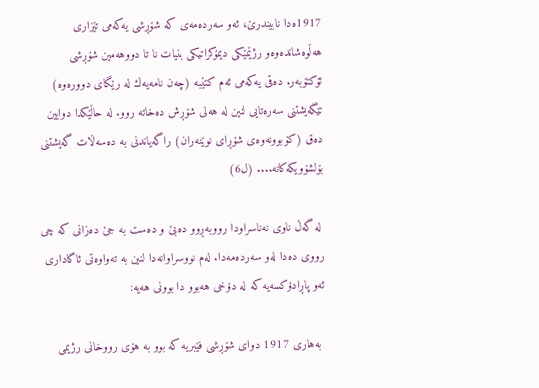1917ه‌دا نابیندرێ‌، ئه‌و سه‌رده‌مه‌ی‌ كه‌ شۆڕشی یه‌كه‌می‌ تێزاری‌ هه‌ڵوه‌شانده‌وه‌و رژێمێكی‌ دیمۆكراتیكی‌ بنیات نا تا دووهه‌مین شۆڕشی ئۆكتۆبه‌ر. ده‌قی یه‌كه‌می‌ ئه‌م كتێبه‌ (چه‌ن نامه‌یه‌ك له‌ رێگای‌ دووره‌وه‌) تێگه‌یشتنی‌ سه‌ره‌تایی لنین له‌ هه‌لی‌ شۆڕش ده‌خاته‌ روو. له‌ حاڵێكدا دوایین ده‌ق (كۆبوونه‌وه‌ی‌ شۆڕای‌ نوێنه‌ران) راگه‌یاندنی‌ به‌ ده‌سه‌ڵات گه‌یشتنی‌ بۆلشۆویكه‌كانه‌.... (ل6)

 له‌ گه‌ڵ ناوی‌ نه‌ناسراودا رووبه‌ڕوو ده‌بێ‌ و ده‌ست به‌ جێ‌ ده‌زانی‌ كه‌ چی‌ رووی‌ ده‌دا له‌و سه‌رده‌مه‌دا. له‌م نووسراوانه‌دا لنین به‌ ته‌واوه‌تی‌ ئاگاداری‌ ئه‌و پاڕادۆكسه‌یه‌ كه‌ له‌ دۆخی‌ هه‌بوو دا بوونی‌ هه‌یه‌:

 به‌هاری‌ 1917 دوای‌ شۆڕشی فێبریه‌ كه‌ بوو به‌ هۆی‌ رووخانی‌ رژیمی‌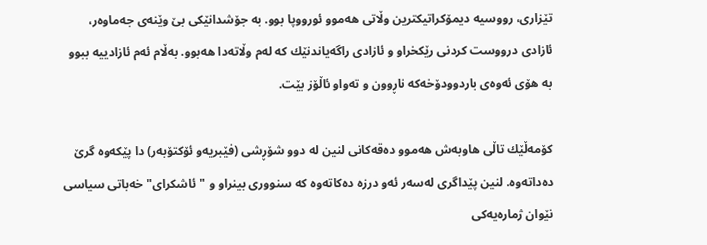تێزاری‌، رووسیه‌ دیمۆكراتیكترین وڵاتی‌ هه‌موو ئورووپا بوو. به‌ جۆشدانێكی‌ بێ وێنه‌ی‌ جه‌ماوه‌ر، ئازادی درووست كردنی‌ رێكخراو و ئازادی‌ راگه‌یاندنێك كه‌ له‌م وڵاته‌دا هه‌بوو. به‌ڵام ئه‌م ئازادییه‌ ببوو به‌ هۆی‌ ئه‌وه‌ی‌ باردوودۆخه‌كه‌ ناڕوون و ته‌واو ئاڵۆز بێت.

كۆمه‌ڵێك تاڵی‌ هاوبه‌ش هه‌موو ده‌قه‌كانی‌ لنین له‌ دوو شۆڕشی (فێبریه‌و ئۆكتۆبه‌ر) دا پێكه‌وه‌ گرێ‌ ده‌داته‌وه‌. لنین پێداگری‌ له‌سه‌ر ئه‌و درزه‌ ده‌كاته‌وه كه‌ سنووری بینراو و "ئاشكرای" خه‌باتی‌ سیاسی نێوان ژماره‌یه‌كی‌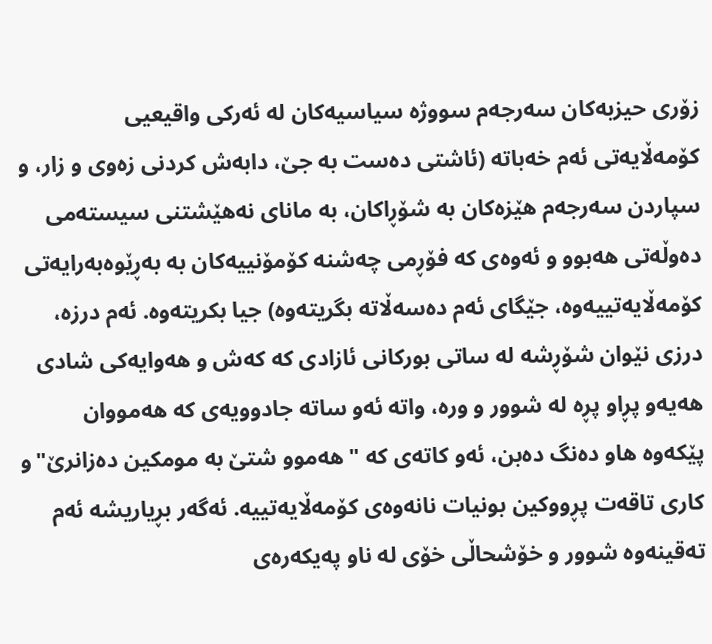زۆری‌ حیزبه‌كان سه‌رجه‌م سووژه‌ سیاسیه‌كان له‌ ئه‌ركی‌ واقیعیی‌ كۆمه‌ڵایه‌تی‌ ئه‌م خه‌باته‌ (ئاشتی‌ ده‌ست به‌ جێ‌، دابه‌ش كردنی‌ زه‌وی‌ و زار، و سپاردن سه‌رجه‌م هێزه‌كان به‌ شۆڕاكان، به‌ مانای‌ نه‌هێشتنی‌ سیسته‌می‌ ده‌وڵه‌تی هه‌بوو و ئه‌وه‌ی‌ كه‌ فۆڕمی‌ چه‌شنه‌ كۆمۆنییه‌كان به‌ به‌ڕێوه‌به‌رایه‌تی‌ كۆمه‌ڵایه‌تییه‌وه‌، جێگای‌ ئه‌م ده‌سه‌ڵاته‌ بگریته‌وه‌) جیا بكریته‌وه‌. ئه‌م درزه‌، درزی‌ نێوان شۆڕشه‌ له‌ ساتی‌ بوركانی‌ ئازادی‌ كه‌ كه‌ش و هه‌وایه‌كی‌ شادی‌ هه‌یه‌و پڕاو پڕه‌ له‌ شوور و وره‌، واته‌ ئه‌و ساته‌ جادوویه‌ی‌ كه‌ هه‌مووان پێكه‌وه‌ هاو ده‌نگ ده‌بن، ئه‌و كاته‌ی‌ كه‌ "هه‌موو شتێ‌ به‌ مومكین ده‌زانرێ‌"و كاری‌ تاقه‌ت پڕووكین بونیات نانه‌وه‌ی‌ كۆمه‌ڵایه‌تییه‌. ئه‌گه‌ر بڕیاریشه‌ ئه‌م ته‌قینه‌وه‌ شوور و خۆشحاڵی‌ خۆی له‌ ناو په‌یكه‌ره‌ی‌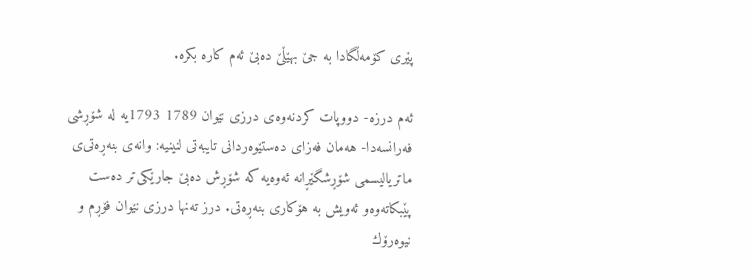پێری‌ كۆمه‌ڵگادا به‌ جێ‌ بهێڵێ ده‌بێ‌ ئه‌م كاره‌ بكره‌.

ئه‌م درزه‌- دووپات كردنه‌وه‌ی‌ درزی‌ نێوان 1789 1793یه‌ له‌ شۆڕشی فه‌رانسه‌دا- هه‌مان فه‌زای ده‌ستێوه‌ردانی‌ تایبه‌تی‌ لنینیه‌: وانه‌ی‌ بنه‌ڕه‌تی‌ی‌ ماتریالیسمی شۆڕشگێڕانه‌ ئه‌وه‌یه‌ كه‌ شۆڕش ده‌بێ‌ جارێكی‌تر ده‌ست پێبكاته‌وه‌و ئه‌ویش به‌ هۆكاری‌ بنه‌ڕه‌تی‌. درز ته‌نها درزی‌ نێوان فۆڕم و نیوه‌رۆك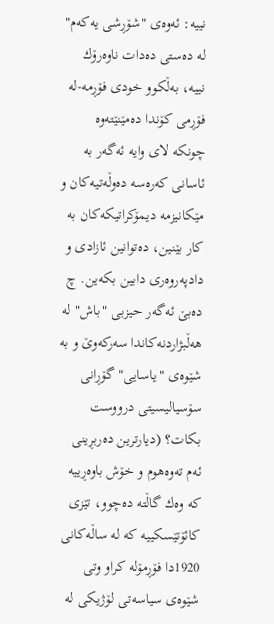نییه‌: ئه‌وه‌ی‌ "شۆڕشی یه‌كه‌م" له‌ ده‌ستی‌ ده‌دات ناوه‌رۆك نییه‌، به‌ڵكوو خودی‌ فۆڕمه‌-له‌ فۆڕمی‌ كۆندا ده‌مێنێته‌وه‌ چونكه‌ لای‌ وایه‌ ئه‌گه‌ر به‌ ئاسانی‌ كه‌ره‌سه‌ ده‌وڵه‌تیه‌كان و مێكانیزمه‌ دیمۆكراتیكه‌كان به‌ كار بێنین، ده‌توانین ئازادی‌ و دادپه‌روه‌ری‌ دابین بكه‌ین. چ ده‌بێ‌ ئه‌گه‌ر حیزبی "باش" له‌ هه‌ڵبژاردنه‌كاندا سه‌ركه‌وێ‌ و به‌ شێوه‌ی‌ "یاسایی" گۆڕانی‌ سۆسیالیسیتی‌ درووست بكات؟ (دیارترین ده‌ربڕینی‌ ئه‌م ته‌وه‌هوم و خۆش باوه‌ڕییه‌ كه‌ وه‌ك گاڵته‌ ده‌چوو، تێزی‌ كائۆتێسكییه‌ كه‌ له‌ ساڵه‌كانی‌ 1920دا فۆڕمۆله‌ كراو وتی‌ شێوه‌ی‌ سیاسه‌تی‌ لۆژیكی‌ له‌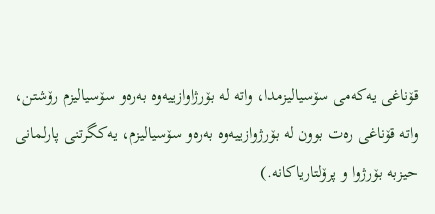قۆناغی یه‌كه‌می‌ سۆسیالیزمدا، واته‌ له‌ بۆرژاوازییه‌وه‌ به‌ره‌و سۆسیالیزم رۆشتن، واته‌ قۆناغی‌ ره‌ت بوون له‌ بۆرژوازییه‌وه‌ به‌ره‌و سۆسیالیزم، یه‌كگرتنی‌ پارلمانی‌ حیزبه‌ بۆرژوا و پرۆلتاریاكانه‌.)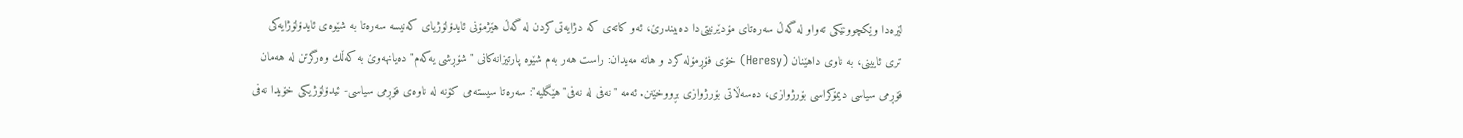لێره‌دا وێكچوونێكی ته‌واو له‌ گه‌ڵ سه‌ره‌تای‌ مۆدێرنیتی‌دا ده‌بیندرێ‌، ئه‌و كاته‌ی‌ كه‌ دژایه‌تی‌كردن له‌ گه‌ڵ هێژمۆنی‌ ئایدۆلۆژیای‌ كه‌نیسه‌ سه‌ره‌تا به‌ شێوه‌ی‌ ئایدۆلۆژایه‌كی‌ تری ئایینی‌، به‌ ناوی‌ داهێنان (Heresy) خۆی‌ فۆڕمۆله‌ كرد و هاته‌ مه‌یدان: راست هه‌ر به‌م شێوه‌ پارتیزانه‌كانی ‌"شۆڕشی یه‌كه‌م" ده‌یانهه‌وێ‌ به‌ كه‌ڵك وه‌رگرتن له‌ هه‌مان فۆڕمی‌ سیاسی دیمۆكراسی بۆرژوازی‌، ده‌سه‌ڵاتی‌ بۆرژوازی‌ بڕووخێنن. ئه‌مه‌ "نه‌فی‌ له‌ نه‌فی‌" هێگلیه‌": سه‌ره‌تا سیسته‌می‌ كۆنه‌ له‌ ناوه‌ی‌ فۆڕمی‌ سیاسی- ئیدۆلۆژیكی‌ خۆیدا نه‌فی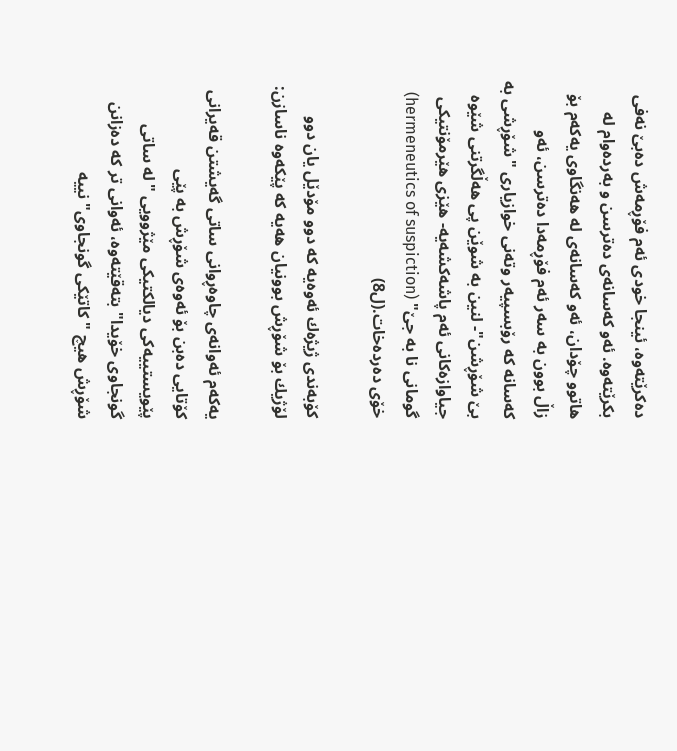ده‌كرێته‌وه‌، ئینجا خودی‌ ئه‌م فۆڕمه‌ش ده‌بێ‌ نه‌فی‌ بكرێته‌وه‌. ئه‌و كه‌سانه‌ی‌ ده‌ترسن و به‌رده‌وام له‌ هاتوو چۆدان، ئه‌و كه‌سانه‌ی‌ له‌ هه‌نگاوی‌ یه‌كه‌م بۆ زاڵ بوون به‌ سه‌ر ئه‌م فۆڕمه‌دا ده‌ترسن، ئه‌و كه‌سانه‌ كه‌ رۆبسپیه‌ر وته‌نی‌ خوازیاری‌ "شۆڕشی به‌ بێ‌ شۆڕشن"- لنین به‌ شوێن پی‌ هه‌ڵگرتنی‌ شێوه‌ جیاوازه‌كانی‌ ئه‌م پاشه‌كشه‌یه‌- هێزی‌ هێرمۆنتیكی‌ گومانی‌ نا به‌ جێ‌" (hermeneutics of suspiction) خۆی‌ ده‌رده‌خات.(ل8)

كۆبه‌ندی‌ ژیژه‌ك ئه‌وه‌یه‌ كه‌ دوو مۆدێل یان دوو لۆژیك بۆ شۆڕش بوونیان هه‌یه‌ كه‌ پێكه‌وه‌ ناسازن:

یه‌كه‌م ئه‌وانه‌ی‌ چاوه‌ڕوانی‌ ساتی‌ گه‌یشتن قه‌یرانی‌ كۆتایی ده‌بن بۆ ئه‌وه‌ی‌ شۆڕش به‌ پێی‌ پێویستییه‌كی‌ دیالكتیكی‌ مێژوویی "له‌ ساتی‌ گونجاوی خۆیدا" بته‌قێته‌وه‌، ئه‌وانی‌ تر كه‌ ده‌زانن شۆڕش هیچ "كاتێكی‌ گونجاوی‌" نییه‌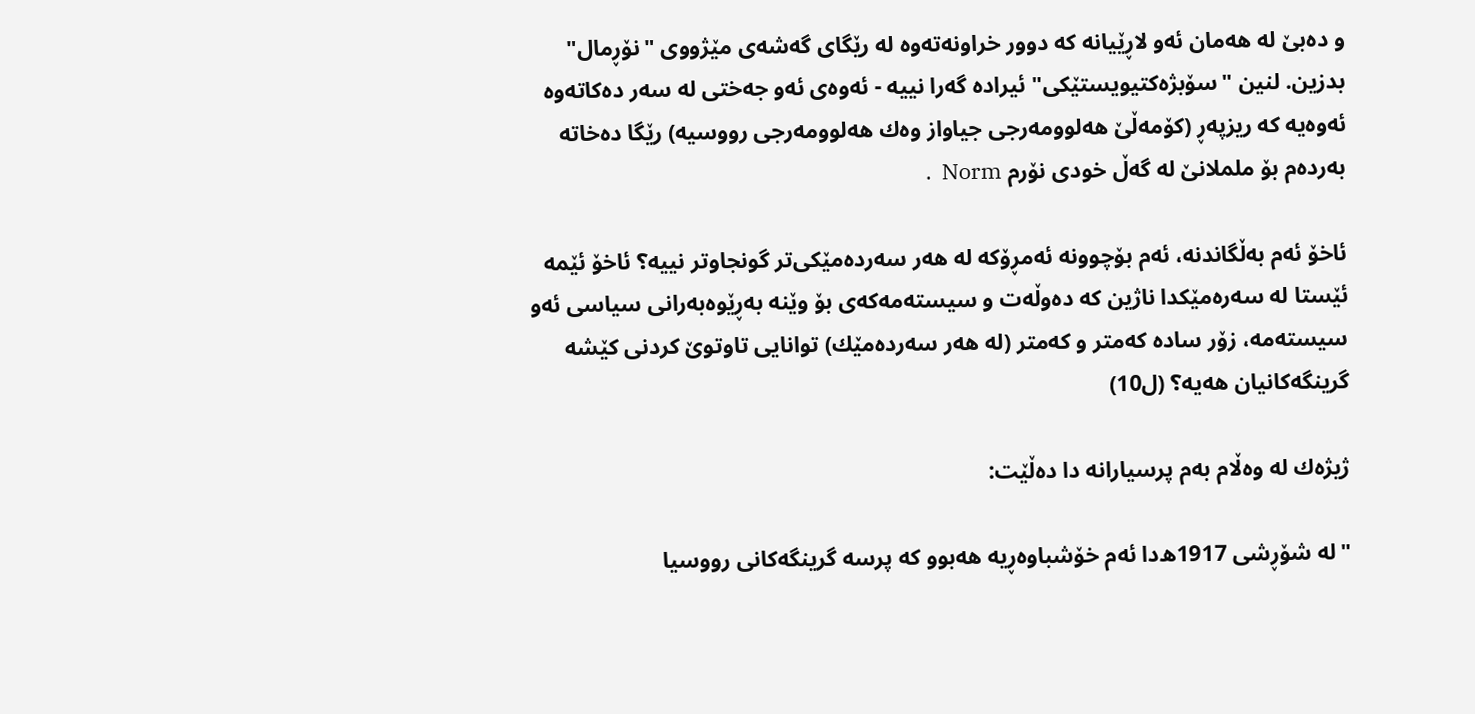و ده‌بێ‌ له‌ هه‌مان ئه‌و لاڕێیانه‌ كه‌ دوور خراونه‌ته‌وه‌ له‌ رێگای‌ گه‌شه‌ی‌ مێژووی‌ "نۆڕمال" بدزین. لنین "سۆبژه‌كتیویستێكی" ئیراده‌ گه‌را نییه ‌- ئه‌وه‌ی‌ ئه‌و جه‌ختی‌ له‌ سه‌ر ده‌كاته‌وه‌ ئه‌وه‌یه‌ كه‌ ریزپه‌ڕ (كۆمه‌ڵێ‌ هه‌لوومه‌رجی‌ جیاواز وه‌ك هه‌لوومه‌رجی‌ رووسیه‌) رێگا ده‌خاته‌ به‌رده‌م بۆ ململانێ‌ له‌ گه‌ڵ‌ خودی‌ نۆرم Norm  .

ئاخۆ ئه‌م به‌ڵگاندنه‌، ئه‌م بۆچوونه‌ ئه‌مڕۆكه‌ له‌ هه‌ر سه‌رده‌مێكی‌تر گونجاوتر نییه‌؟ ئاخۆ ئێمه‌ ئێستا له‌ سه‌ره‌مێكدا ناژین كه‌ ده‌وڵه‌ت و سیسته‌مه‌كه‌ی‌ بۆ وێنه‌ به‌ڕێوه‌به‌رانی‌ سیاسی ئه‌و سیسته‌مه‌، زۆر ساده‌ كه‌متر و كه‌متر (له‌ هه‌ر سه‌رده‌مێك) توانایی تاوتوێ‌ كردنی‌ كێشه‌ گرینگه‌كانیان هه‌یه‌؟ (ل10)

ژیژه‌ك له‌ وه‌ڵام به‌م پرسیارانه‌ دا ده‌ڵێت:

"له‌ شۆڕشی‌ 1917ه‌دا ئه‌م خۆشباوه‌ڕیه‌ هه‌بوو كه‌ پرسه‌ گرینگه‌كانی‌ رووسیا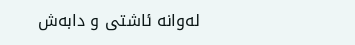له‌وانه‌ ئاشتی‌ و دابه‌ش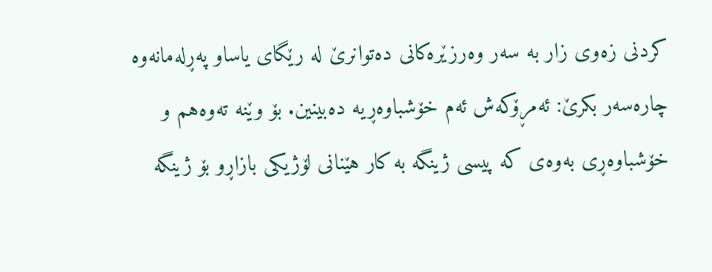كردنی‌ زه‌وی‌ زار به‌ سه‌ر وه‌رزێره‌كانی‌ ده‌توانرێ‌ له‌ رێگای یاساو په‌ڕله‌مانه‌وه‌ چاره‌سه‌ر بكرێ: ئه‌مڕۆكه‌ش ئه‌م خۆشباوه‌ڕیه‌ ده‌بینین. بۆ وێنه‌ ته‌وه‌هم و خۆشباوه‌ڕی‌ به‌وه‌ی‌ كه‌ پیسی ژینگه‌ به‌ كار هێنانی‌ لۆژیكی‌ بازاڕو بۆ ژینگه‌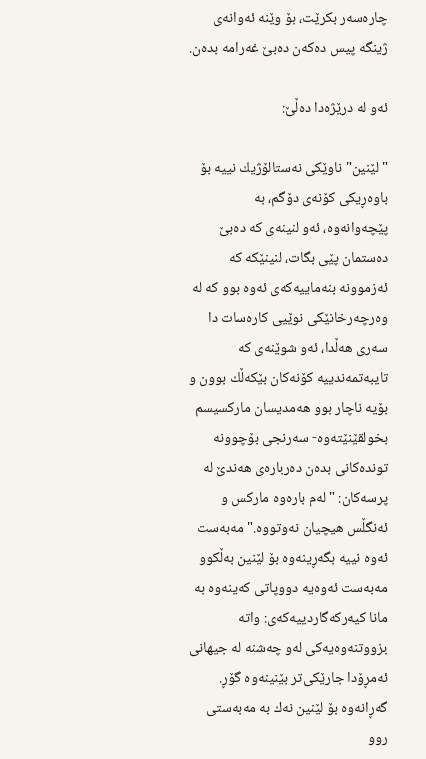چاره‌سه‌ر بكرێت، بۆ وێنه‌ ئه‌وانه‌ی‌ ژینگه‌ پیس ده‌كه‌ن ده‌بێ‌ غه‌رامه‌ بده‌ن.

ئه‌و له‌ درێژه‌دا ده‌ڵێ‌:

"لێنین" ناوێكی‌ نه‌ستالۆژیك نییه‌ بۆ باوه‌ڕیكی‌ كۆنه‌ی‌ دۆگم، به‌ پێچه‌وانه‌وه‌، ئه‌و لنینه‌ی‌ كه‌ ده‌بێ‌ ده‌ستمان پێی بگات، لنینێكه‌ كه‌ ئه‌زموونه‌ بنه‌ماییه‌كه‌ی‌ ئه‌وه‌ بوو كه‌ له‌ وه‌رچه‌رخانێكی‌ نوێیی كاره‌سات دا سه‌ری‌ هه‌ڵدا، ئه‌و شوێنه‌ی‌ كه‌ تایبه‌تمه‌ندییه‌ كۆنه‌كان بێكه‌ڵك بوون و بۆیه‌ ناچار بوو هه‌مدیسان ماركسیسم بخولقێنێته‌وه‌- سه‌رنجی‌ بۆچوونه‌ تونده‌كانی‌ بده‌ن ده‌رباره‌ی‌ هه‌ندێ‌ له‌ پرسه‌كان: "له‌م باره‌وه‌ ماركس و ئه‌نگڵس هیچیان نه‌وتووه‌." مه‌به‌ست ئه‌وه‌ نییه‌ بگه‌ڕینه‌وه‌ بۆ لێنین به‌ڵكوو مه‌به‌ست ئه‌وه‌یه‌ دووپاتی‌ كه‌ینه‌وه‌ به‌ مانا كیه‌ركه‌گاردییه‌كه‌ی‌: واته‌ بزووتنه‌وه‌یه‌كی‌ له‌و چه‌شنه‌ له‌ جیهانی‌ ئه‌مڕۆدا جارێكی‌تر بێنینه‌وه‌ گۆڕ. گه‌ڕانه‌وه‌ بۆ لێنین نه‌ك به‌ مه‌به‌ستی‌ روو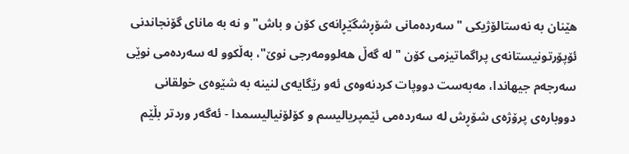هێنان به‌ نه‌ستالۆژیكی‌ "سه‌رده‌مانی‌ شۆڕشگێڕانه‌ی‌ كۆن و باش" و نه‌ به‌ مانای‌ گۆنجاندنی‌ ئۆپۆرتونیستانه‌ی‌ پراگماتیزمی‌ كۆن " له‌ گه‌ڵ هه‌لوومه‌رجی‌ نوێ‌"، به‌ڵكوو له‌ سه‌رده‌می‌ نوێی سه‌رجه‌م جیهاندا، مه‌به‌ست دووپات كردنه‌وه‌ی‌ ئه‌و رێگایه‌ی‌ لنینه‌ به‌ شێوه‌ی‌ خولقانی‌ دووباره‌ی‌ پرۆژه‌ی‌ شۆڕش له‌ سه‌رده‌می‌ ئێمپریالیسم و كۆلۆنیالیسمدا - ئه‌گه‌ر وردتر بڵێم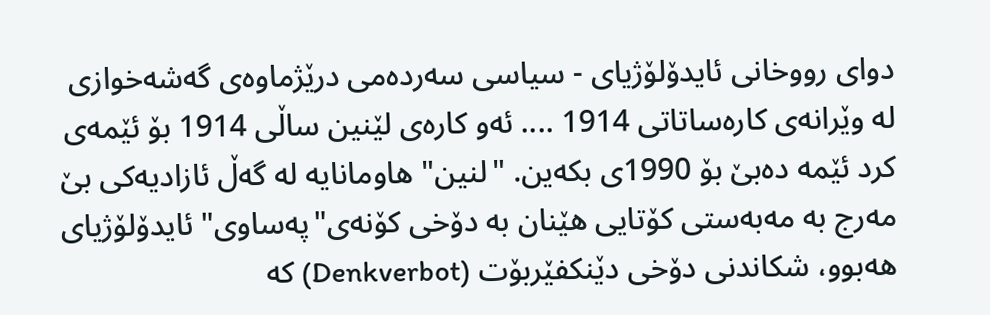دوای‌ رووخانی‌ ئایدۆلۆژیای - سیاسی سه‌رده‌می‌ درێژماوه‌ی‌ گه‌شه‌خوازی‌ له‌ وێرانه‌ی‌ كاره‌ساتاتی‌ 1914 .... ئه‌و كاره‌ی‌ لێنین ساڵی‌ 1914 بۆ ئێمه‌ی‌ كرد ئێمه‌ ده‌بێ‌ بۆ 1990ی‌ بكه‌ین. "لنین" هاومانایه‌ له‌ گه‌ڵ ئازادیه‌كی‌ بێ‌ مه‌رج به‌ مه‌به‌ستی‌ كۆتایی هێنان به‌ دۆخی‌ كۆنه‌ی‌"په‌ساوی‌" ئایدۆلۆژیای هه‌بوو، شكاندنی‌ دۆخی‌ دێنكفێربۆت (Denkverbot) كه‌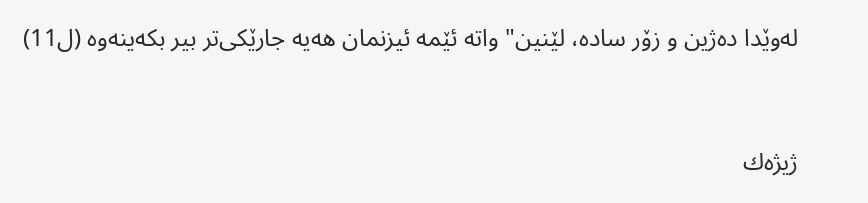له‌وێدا ده‌ژین و زۆر ساده‌، لێنین" واته‌ ئێمه‌ ئیزنمان هه‌یه‌ جارێكی‌تر بیر بكه‌ینه‌وه‌ (ل11)



ژیژه‌ك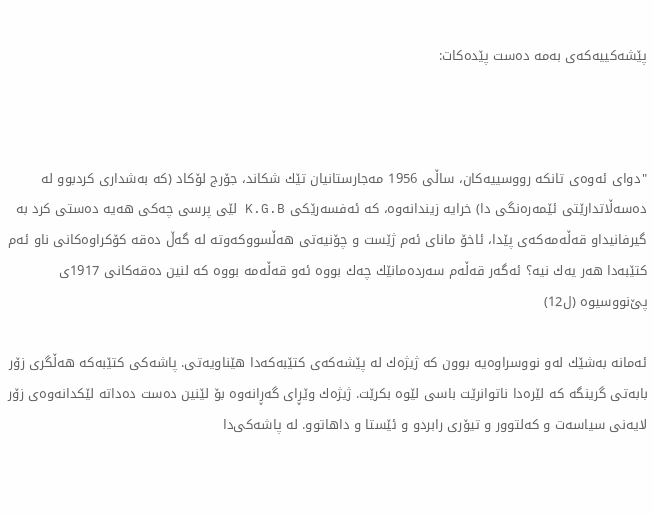پێشه‌كییه‌كه‌ی‌ به‌مه‌ ده‌ست پێده‌كات:



"دوای‌ ئه‌وه‌ی‌ تانكه‌ رووسییه‌كان، ساڵی‌ 1956 مه‌جارستانیان تێك شكاند، جۆرج لۆكاد (كه‌ به‌شداری‌ كردبوو له‌ ده‌سه‌ڵاتدارێتی‌ ئێمه‌ره‌نگی‌ دا) خرایه‌ زیندانه‌وه‌، كه‌ ئه‌فسه‌رێكی K.G.B لێی پرسی چه‌كی‌ هه‌یه‌ ده‌ستی‌ كرد به‌ گیرفانیداو قه‌ڵه‌مه‌كه‌ی‌ پێدا، ئاخۆ مانای‌ ئه‌م ژێست و چۆنیه‌تی‌ هه‌ڵسووكه‌وته‌ له‌ گه‌ڵ ده‌قه‌ كۆكراوه‌كانی‌ ناو ئه‌م كتێبه‌دا هه‌ر یه‌ك نیه‌؟ ئه‌گه‌ر قه‌ڵه‌م سه‌رده‌مانێك چه‌ك بووه‌ ئه‌و قه‌ڵه‌مه‌ بووه‌ كه‌ لنین ده‌قه‌كانی‌ 1917ی‌ پێ‌نووسیوه‌ (ل12)

ئه‌مانه‌ به‌شێك له‌و نووسراوه‌یه‌ بوون كه‌ ژیژه‌ك له‌ پێشه‌كه‌ی‌ كتێبه‌كه‌دا هێناویه‌تی‌. پاشه‌كی‌ كتێبه‌كه‌ هه‌ڵگری‌ زۆر بابه‌تی‌ گرینگه‌ كه‌ لێره‌دا ناتوانرێت باسی لێوه‌ بكرێت. ژیژه‌ك وێڕای‌ گه‌ڕانه‌وه‌ بۆ لێنین ده‌ست ده‌داته‌ لێكدانه‌وه‌ی‌ زۆر لایه‌نی‌ سیاسه‌ت و كه‌لتوور و تیۆری‌ رابردو و ئێستا و داهاتوو. له‌ پاشه‌كی‌دا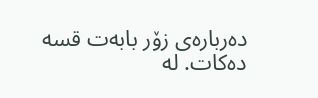ده‌رباره‌ی‌ زۆر بابه‌ت قسه‌ ده‌كات. له‌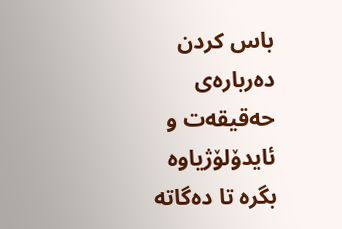باس كردن ده‌رباره‌ی‌ حه‌قیقه‌ت و ئایدۆلۆژیاوه‌ بگره‌ تا ده‌گاته‌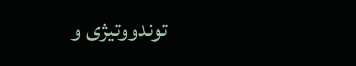توندووتیژی‌ و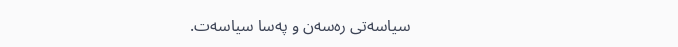سیاسه‌تی‌ ره‌سه‌ن و په‌سا سیاسه‌ت.